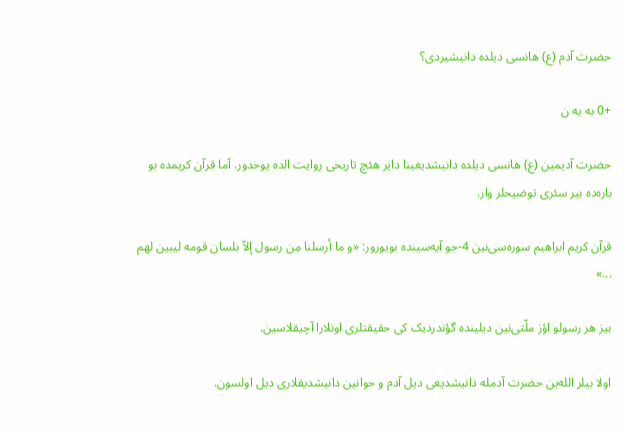حضرت آدم (ع) هانسی دیلده دانیشیردی؟

+0 به یه ن

حضرت آدیمین (ع) هانسی دیلده دانیشدیغینا دایر هئچ تاریخی روایت الده یوخدور. آما قرآن کریمده بو باره‌ده بیر سئری توضیحلر وار.

قرآن کریم ابراهیم سوره‌سی‌نین 4-جو آیه‌سینده بویورور: «و ما أرسلنا مِن رسول إلاّ بلسان قومه لیبین لهم ...»

بیز هر رسولو اؤز ملّتی‌نین دیلینده گؤندردیک کی حقیقتلری اونلارا آچیقلاسین.

اولا بیلر الله‌ین حضرت آدمله دانیشدیغی دیل آدم و حوانین دانیشدیقلاری دیل اولسون.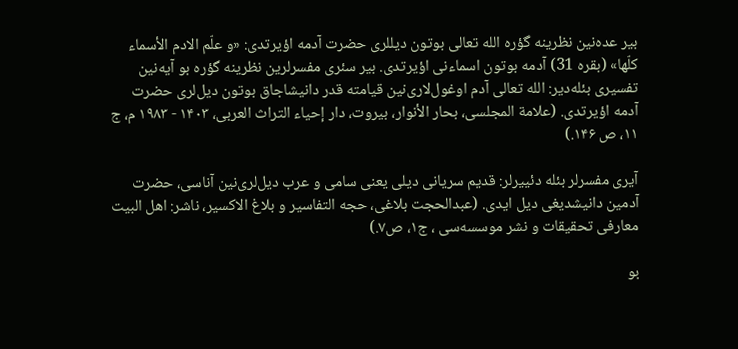بیر عده‌نین نظرینه گؤره الله تعالی بوتون دیللری حضرت آدمه اؤیرتدی: «و علّم الادم الأسماء کلّها» (بقره 31) آدمه بوتون اسماءنی اؤیرتدی. بیر سئری مفسرلرین نظرینه گؤره بو آیه‌نین تفسیری بئله‌دیر: الله تعالی آدم اوغول‌لاری‌نین قیامته قدر دانیشاجاق بوتون دیل‌لری حضرت آدمه اؤیرتدی. (علامة المجلسی، بحار الأنوار، بیروت، دار إحیاء التراث العربی، ۱۴۰۳ - ۱۹۸۳ م، ج ۱۱، ص ۱۴۶.)

آیری مفسرلر بئله‌ دئییرلر: قدیم سریانی دیلی یعنی سامی و عرب دیل‌لری‌نین آناسی، حضرت آدمین دانیشدیغی دیل ایدی. (عبدالحجت بلاغی، حجه التفاسیر و بلاغ الاکسیر، ناشر: اهل البیت معارفی تحقیقات و نشر موسسه‌سی ، ج۱، ص۷.)

بو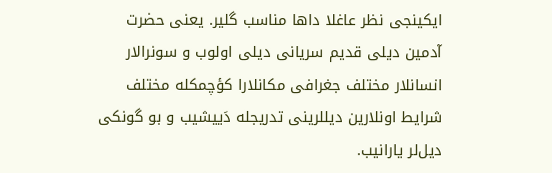ایکینجی نظر عاغلا داها مناسب گلیر. یعنی حضرت آدمین دیلی قدیم سریانی دیلی اولوب و سونرالار انسانلار مختلف جغرافی مکانلارا کؤچمکله مختلف شرایط اونلارین دیللرینی تدریجله دَییشیب و بو گونکی دیل‌لر یارانیب.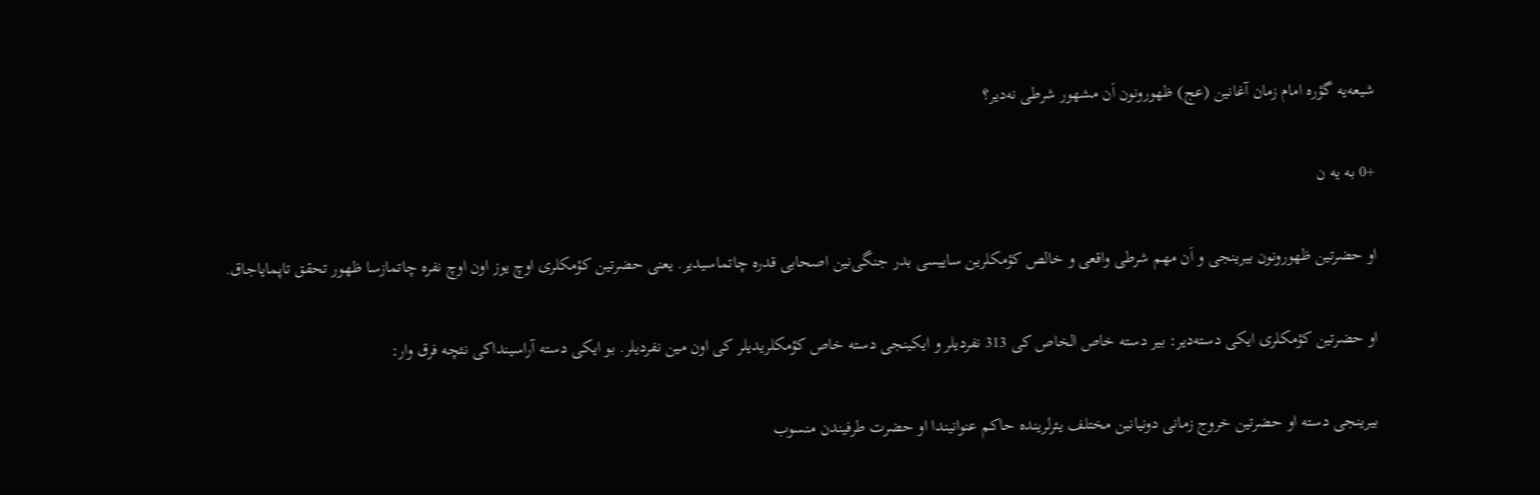شیعه‌یه گؤره امام زمان آغانین (عج) ظهورونون اَن مشهور شرطی نه‌دیر؟

+0 به یه ن

او حضرتین ظهورونون بیرینجی و اَن مهم شرطی واقعی و خالص کؤمکلرین ساییسی بدر جنگی‌نین اصحابی قدره چاتماسیدیر. یعنی حضرتین کؤمکلری اوچ یوز اون اوچ نفره چاتمازسا ظهور تحقق تاپمایاجاق.

او حضرتین کؤمکلری ایکی دسته‌دیر: بیر دسته خاص الخاص کی 313 نفردیلر و ایکینجی دسته خاص کؤمکلریدیلر کی اون مین نفردیلر. بو ایکی دسته آراسینداکی نئچه فرق وار:

بیرینجی دسته او حضرتین خروج زمانی دونیانین مختلف یئرلرینده حاکم عنوانیندا او حضرت طرفیندن منسوب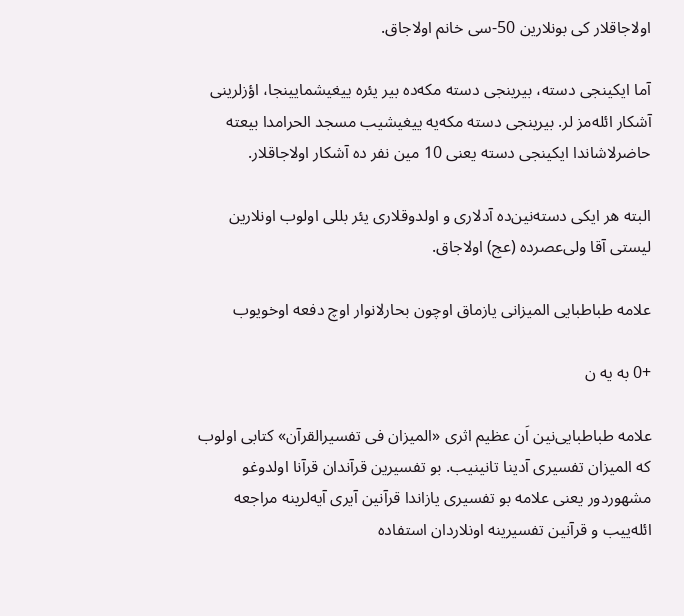اولاجاقلار کی بونلارین 50-سی خانم اولاجاق.

آما ایکینجی دسته، بیرینجی دسته مکه‌ده بیر یئره ییغیشمایینجا، اؤزلرینی آشکار ائله‌مز لر. بیرینجی دسته مکه‌یه ییغیشیب مسجد الحرامدا بیعته حاضرلاشاندا ایکینجی دسته یعنی 10 مین نفر ده آشکار اولاجاقلار.

البته هر ایکی دسته‌نین‌ده آدلاری و اولدوقلاری یئر بللی اولوب اونلارین لیستی آقا ولی‌عصرده (عج) اولاجاق.

علامه طباطبایی المیزانی یازماق اوچون بحارلانوار اوچ دفعه اوخویوب

+0 به یه ن

علامه طباطبایی‌نین اَن عظیم اثری «المیزان فی تفسیرالقرآن» کتابی اولوب که المیزان تفسیری آدینا تانینیب. بو تفسیرین قرآندان قرآنا اولدوغو مشهوردور یعنی علامه بو تفسیری یازاندا قرآنین آیری آیه‌لرینه مراجعه ائله‌ییب و قرآنین تفسیرینه اونلاردان استفاده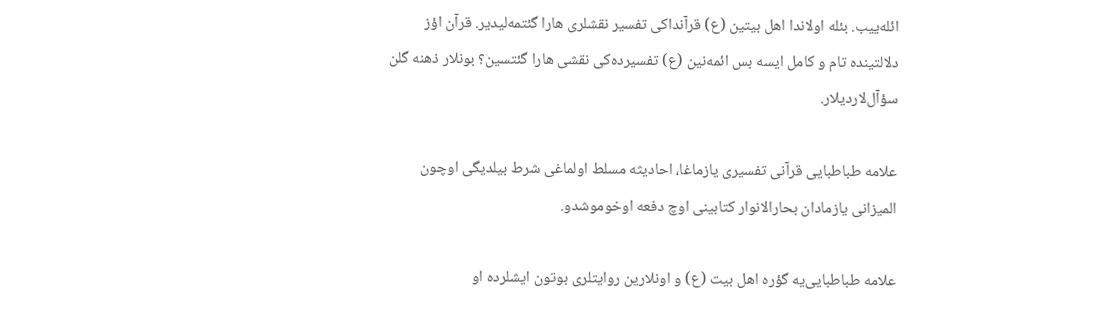ائله‌ییب. بئله اولاندا اهل بیتین (ع) قرآنداکی تفسیر نقشلری هارا گئتمه‌لیدیر. قرآن اؤز دلالتینده تام و کامل ایسه بس ائمه‌نین (ع) تفسیرده‌کی نقشی هارا گئتسین؟ بونلار ذهنه گلن سؤآل‌لاردیلار.

علامه طباطبایی قرآنی تفسیری یازماغا، احادیثه مسلط اولماغی شرط بیلدیگی اوچون المیزانی یازمادان بحارالانوار کتابینی اوچ دفعه اوخوموشدو.

علامه طباطبایی‌یه گؤره اهل بیت (ع) و اونلارین روایتلری بوتون ایشلرده او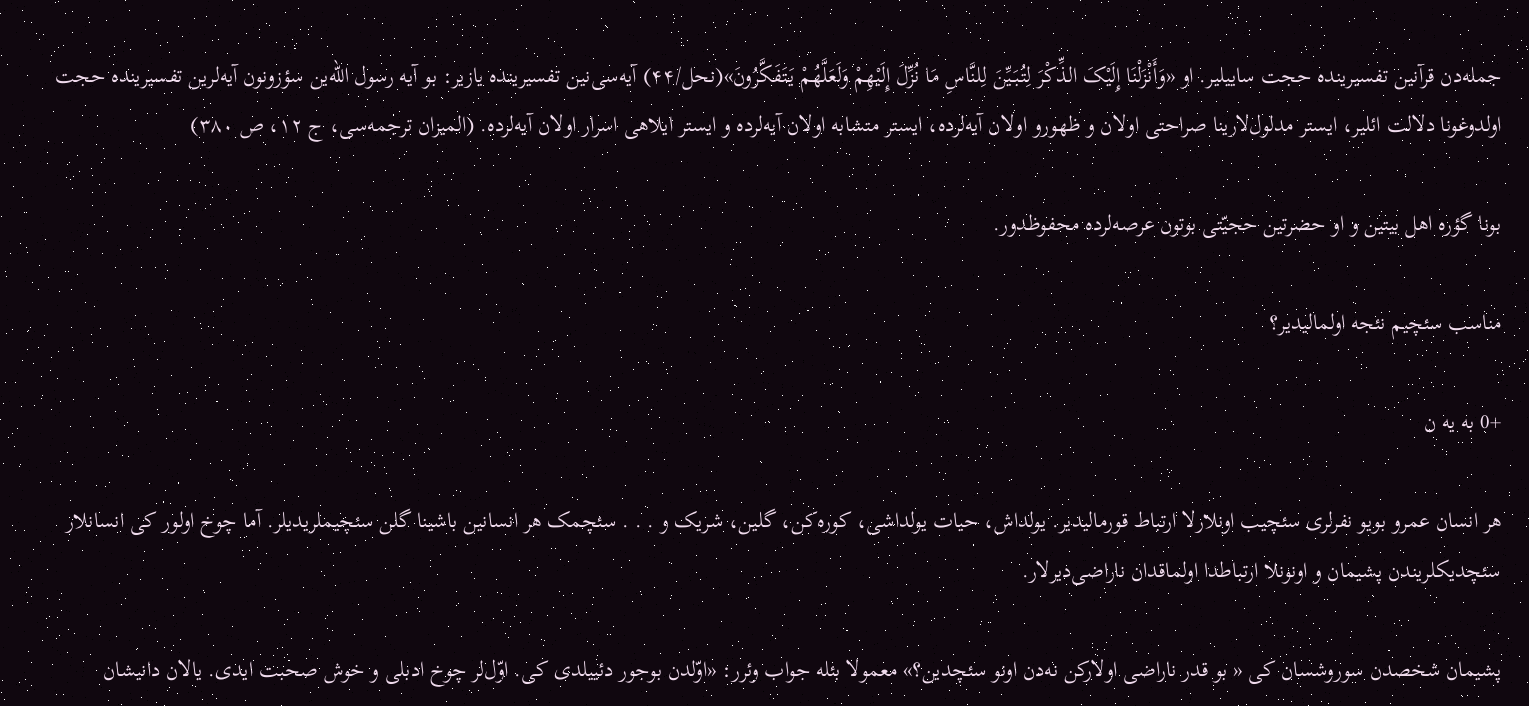جمله‌دن قرآنین تفسیرینده حجت ساییلیر. او «وَأَنْزَلْنَا إِلَیْکَ الذِّکْرَ لِتُبَیِّنَ لِلنَّاسِ مَا نُزِّلَ إِلَیْهِمْ وَلَعَلَّهُمْ یَتَفَکَّرُونَ»(نحل/۴۴) آیه‌سی‌نین تفسیرینده یازیر: بو آیه رسول الله‌ین سؤزونون آیه‌لرین تفسیرینده حجت اولدوغونا دلالت ائلیر، ایستر مدلول‌لارینا صراحتی اولان و ظهورو اولان آیه‌لرده، ایستر متشابه اولان آیه‌لرده و ایستر ایلاهی اسرار اولان آیه‌لرده. (المیزان ترجمه‌سی، ج ۱۲، ص ۳۸۰)

بونا گؤره اهل بیتین و او حضرتین حجیّتی بوتون عرصه‌لرده محفوظدور.

مناسب سئچیم نئجه اولمالیدیر؟

+0 به یه ن

هر انسان عمرو بویو نفرلری سئچیب اونلارلا ارتباط قورمالیدیر. یولداش، حیات یولداشی، کوره‌کن، گلین، شریک و . . . سئچمک هر انسانین باشینا گلن سئچیملریدیلر. آما چوخ اولور کی انسانلار سئچدیکلریندن پشیمان و اونونلا ارتباطدا اولماقدان ناراضی‌دیرلار.

پشیمان شخصدن سوروشسان کی « بو قدر ناراضی اولارکن نه‌دن اونو سئچدین؟» معمولا بئله جواب وئرر: «اوّلدن بوجور دئییلدی کی. اوّل‌لر چوخ ادبلی و خوش صحبت ایدی. یالان دانیشان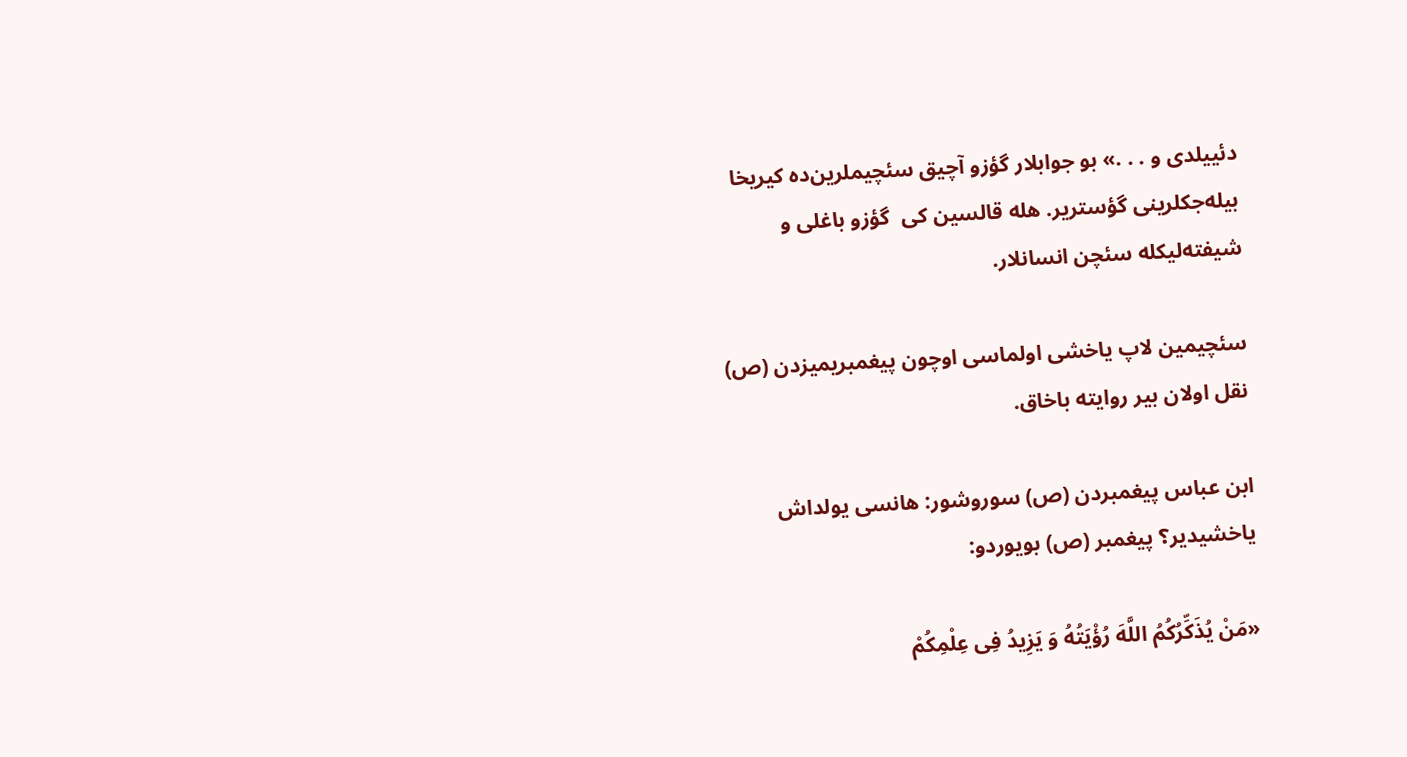دئییلدی و . . .» بو جوابلار گؤزو آچیق سئچیملرین‌ده کیریخا بیله‌جکلرینی گؤستریر. هله قالسین کی  گؤزو باغلی و شیفته‌لیکله سئچن انسانلار.

سئچیمین لاپ یاخشی اولماسی اوچون پیغمبریمیزدن (ص) نقل اولان بیر روایته باخاق.

ابن عباس پیغمبردن (ص) سوروشور: هانسی یولداش یاخشیدیر؟ پیغمبر (ص) بویوردو:

«مَنْ یُذَکِّرُکُمُ اللَّهَ رُؤْیَتُهُ وَ یَزِیدُ فِی عِلْمِکُمْ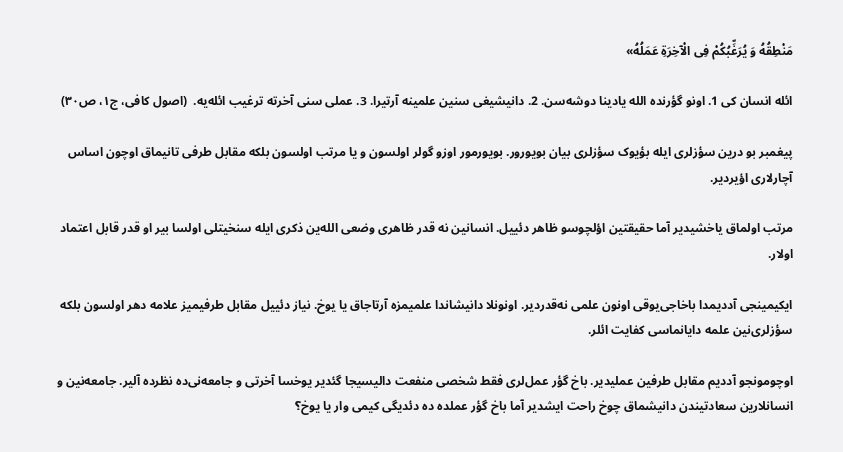مَنْطِقُهُ وَ یُرَغِّبُکُمْ فِی الْآخِرَةِ عَمَلُهُ»

ائله انسان کی 1. اونو گؤرنده الله یادینا دوشه‌سن. 2. دانیشیغی سنین علمینه آرتیرا. 3. عملی سنی آخرته ترغیب ائله‌یه.  (اصول کافی، ج۱، ص۳۰)

پیغمبر بو درین سؤزلری‌ ایله بؤیوک سؤزلری بیان بویورور. بویورمور اوزو گولر اولسون و یا مرتب اولسون بلکه مقابل طرفی تانیماق اوچون اساس آچارلاری اؤیردیر.

مرتب اولماق یاخشیدیر آما حقیقتین اؤلچوسو ظاهر دئییل. انسانین نه قدر ظاهری وضعی الله‌ین ذکری ایله سنخیتلی اولسا بیر او قدر قابل اعتماد اولار.

ایکیمینجی آددیمدا باخاجی‌یوقی اونون علمی نه‌قدردیر. اونونلا دانیشاندا علمیمزه آرتاجاق یا یوخ. نیاز دئییل مقابل طرفیمیز علامه دهر اولسون بلکه سؤزلری‌نین علمه دایانماسی کفایت ائلر.

اوچومونجو آددیم مقابل طرفین عملیدیر. باخ گؤر عمل‌لری فقط شخصی منفعت دالیسیجا گئدیر یوخسا آخرتی و جامعه‌نی‌ده نظرده آلیر. جامعه‌نین و انسانلارین سعادتیندن دانیشماق چوخ راحت ایشدیر آما باخ گؤر عملده ده دئدیگی کیمی وار یا یوخ؟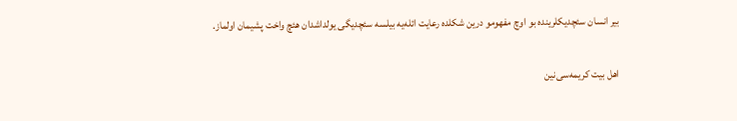بیر انسان سئچدیکلرینده بو اوچ مفهومو درین شکلده رعایت ائله‌یه بیلسه سئچدیگی یولداشدان هئچ واخت پشیمان اولماز.

اهل بیت کریمه‌سی‌نین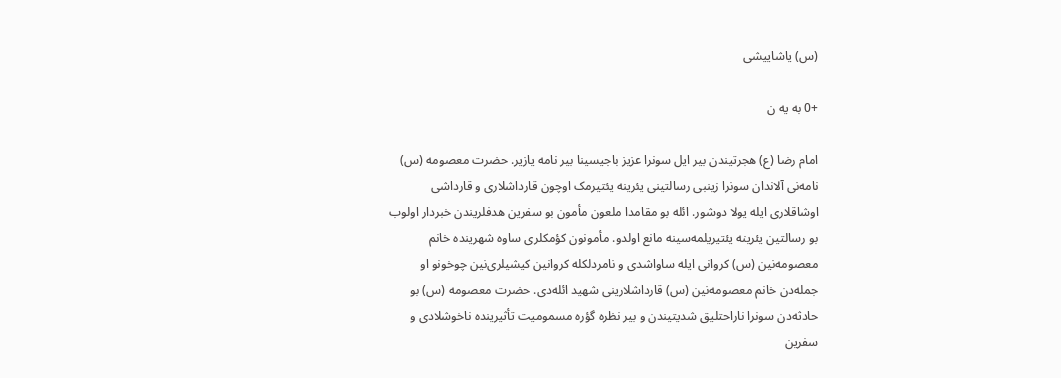(س) یاشاییشی

+0 به یه ن

امام رضا (ع) هجرتیندن بیر ایل سونرا عزیز باجیسینا بیر نامه یازیر. حضرت معصومه (س) نامه‌نی آلاندان سونرا زینبی رسالتینی یئرینه یئتیرمک اوچون قارداشلاری و قارداشی اوشاقلاری ایله یولا دوشور. ائله بو مقامدا ملعون مأمون بو سفرین هدفلریندن خبردار اولوب بو رسالتین یئرینه یئتیریلمه‌سینه مانع اولدو. مأمونون کؤمکلری ساوه شهرینده خانم معصومه‌نین (س) کروانی ایله ساواشدی و نامردلکله کروانین کیشیلری‌نین چوخونو او جمله‌دن خانم معصومه‌نین (س) قارداشلارینی شهید ائله‌دی. حضرت معصومه (س) بو حادثه‌دن سونرا ناراحتلیق شدیتیندن و بیر نظره گؤره مسمومیت تأثیرینده ناخوشلادی و سفرین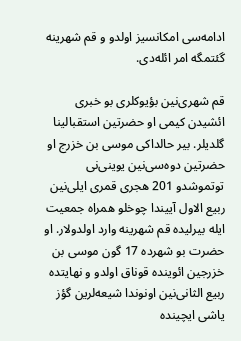ادامه‌سی امکانسیز اولدو و قم شهرینه گئتمگه امر ائله‌دی.

قم شهری‌نین بؤیوکلری بو خبری ائشیدن کیمی او حضرتین استقبالینا گلدیلر. بیر حالداکی موسی بن خزرج او حضرتین دوه‌سی‌نین یوینی‌نی توتموشدو 201 هجری قمری ایلی‌نین ربیع الاول آییندا چوخلو همراه جمعیت ایله بیرلیده قم شهرینه وارد اولدولار. او حضرت بو شهرده 17 گون موسی بن خزرجین ائوینده قوناق اولدو و نهایتده ربیع الثانی‌نین اونوندا شیعه‌لرین گؤز یاشی ایچینده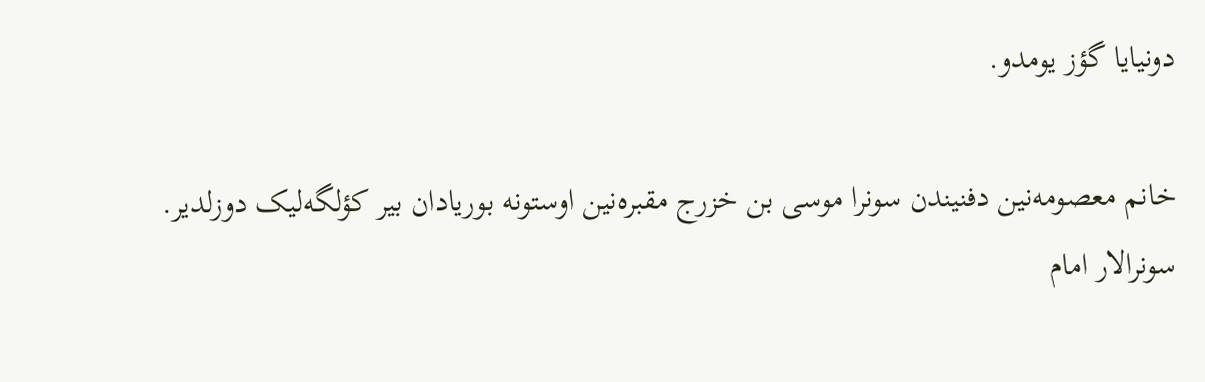دونیایا گؤز یومدو.

خانم معصومه‌نین دفنیندن سونرا موسی بن خزرج مقبره‌نین اوستونه بوریادان بیر کؤلگه‌لیک دوزلدیر. سونرالار امام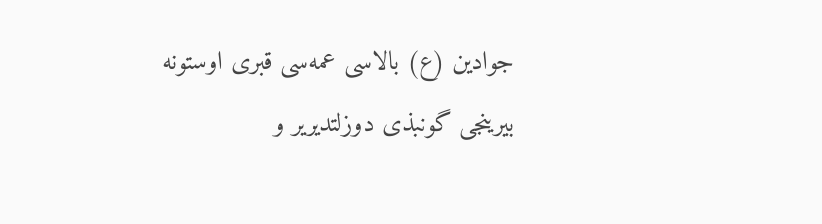جوادین (ع) بالاسی عمه‌سی قبری اوستونه بیرینجی گونبذی دوزلتدیریر و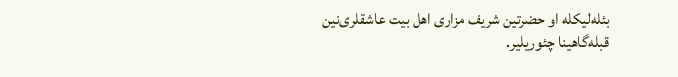بئله‌لیکله او حضرتین شریف مزاری اهل بیت عاشقلری‌نین قبله‌گاهینا چئوریلیر.